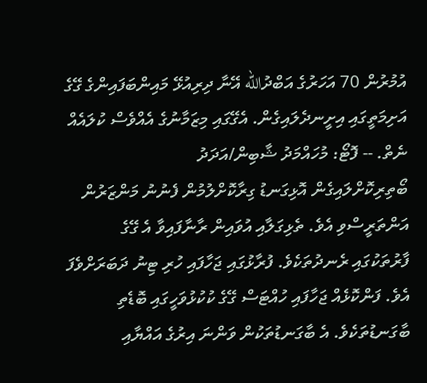އުމުރުން 70 އަހަރުގެ އަބްދުالله އޭނާ ދިރިއުޅޭ މައިންބަފައިންގެ ގޭގެ އަށިމަތީގައި އިށީނދެލައިގެން. އެގޭގައި މިޒަމާނުގެ އެއްވެސް ކުލައެއް ނެތް. -- ފޮޓޯ: މުހައްމަދު ޝާބިން/އަދަދު
ބޯތިރިކޮށްލައިގެން އޮޅިގަނޑު ގިރާކޮށްލުމުން ފެނުނު މަންޒަރުން އަންތަރީސްވި އެވެ. ތެޅިގަލާއި އުވައިން ރާނާފައިވާ އެ ގޭގެ ފާރުތަކުގައި ރެނދުތަކެވެ. ފުރާޅުގައި ޖަހާފައި ހުރި ޓިނު ދަބަރަށްވެފަ އެވެ. ފަންކޮޅެއް ޖަހާފައި ހުއްޓަސް ގޭގެ ކުކުޅުވަހީގައި ބޮޑެތި ބާގަނޑުތަކެވެ. އެ ބާގަނޑުތަކުން ވަންނަ އިރުގެ އައްޔާއި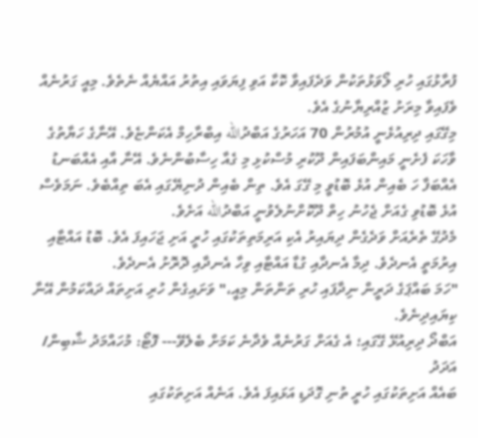ފުރާޅުގައި ހުރި ލޯވަޅުތަކުން ވަދެފައިވާ ކޮކާ އަވި ފިޔަވައި އިތުރު އައްޔެއް ނެތެވެ. މިއީ ގަރުނެއް ވެފައިވާ މިރަށު ޒުއްރިޔާނުގެ އެވެ.
މިގޭގައި ދިރިއުޅެނީ އުމުރުން 70 އަހަރުގެ އަބްދުالله އިބްރާހިމް އެކަންޏެވެ. އޭނާގެ ހަޔާތުގެ ވާހަކަ ފެށެނީ މައިންބަފައިން ދޫކުރި މުސްކުޅި މި ގެއާ ހިސާބުންނެވެ. އޭނާ އާއި އެއްބަނޑު އެއްބަފާ ހަ ބެއިން އުޅެ ބޮޑުވީ މި ގޭގަ އެވެ. ތިން ބެއިން ދުނިޔޭގައި އެބަ ތިއްބެވެ. ނަމަވެސް އުޅެ ބޮޑުވި ގެއަށް ޖެހުނު ހިތް ދޫކޮށްނުލެވުނީ އަބްދުالله އަށެވެ.
މެދުގޭ ތެރެއަށް ވަދެގެން ދިޔައިރު އެކި އަރިމަތިތަކުގައި ހުރީ އަށި ޖަހައިފަ އެވެ. ބޮޑު އައްޓާއި އިރުމަތީ އެނދެވެ. ދިމާ އެނދާއި ގުޑާ އައްޓާއި ވިހާ އެނދާއި ދޮރޮށު އެނދެވެ.
"ހަމަ ބައްޕަގެ ދަރީން ނިދާފައި ހުރި ތަންތަން މިއީ،" ވަށައިގެން ހުރި އަށިތައް ދައްކަމުން އޭނާ ކިޔައިދިނެވެ.
އަބްދޯ ދިރިއުޅޭ ގޭގައި؛ އެ ގެއަށް ގަރުނެއް ވެދާނެ ކަމަށް ބެލެވޭ--- ފޮޓޯ: މުހައްމަދު ޝާބިން/ އަދަދު
ބައެއް އަށިތަކުގައި ހުރީ ތުނި ގޮދަޑި އަޅައިފަ އެވެ. އަނެއް އަށިތަކުގައި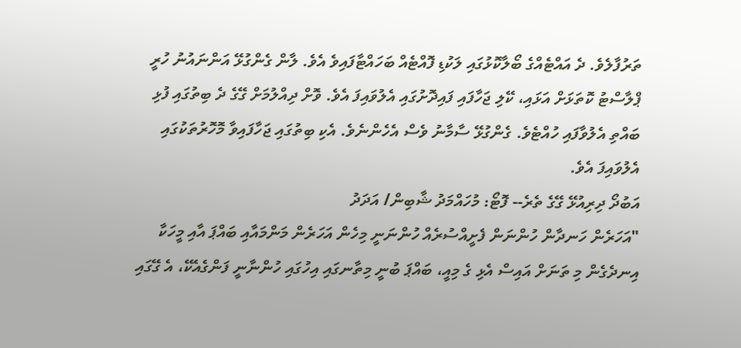ތަރުފާލެވެ. ދެ އައްޓެއްގެ ބޯލާކޮޅުގައި ލަކުޑި ފޮއްޓެއް ބަހައްޓާފައިވެ އެވެ. ލާން ގެންގުޅޭ އަންނައުނު ހުރީ ޕްލާސްޓު ކޮތަޅަށް އަޅައި، ކޭލި ޖަހާފައި ފައިދޮށުގައި އެލުވައިފަ އެވެ. ވޮށް ދިއްލުމަށް ގޭގެ ދެ ބިތުގައި ފުޅި ބައްތި އެލުވާފައި ހުއްޓެވެ. ގެންގުޅޭ ސާމާނު ވެސް އެހެންނެވެ. އެކި ބިތުގައި ޖަހާފައިވާ މޮހޮރުތަކުގައި އެލުވައިފަ އެވެ.
އަބުދޯ ދިރިއުޅޭ ގޭގެ ތެރެ-- ފޮޓޯ: މުހައްމަދު ޝާބިން/ އަދަދު
"އަހަރެން ހަނދާން ހުންނަން ފެށީއްސުރެއް ހުންނަނީ މިހެން އަހަރެން މަންމައާއި ބައްޕަ އާއި މީހަކާ އިނދެގެން މި ތަނަށް އައިސް އެޅި ގެ މިއީ، ބައްޕަ ބުނީ މިތާނގައި އިހުގައި ހުންނާނީ ފަންގެއެކޭ، އެ ގޭގައި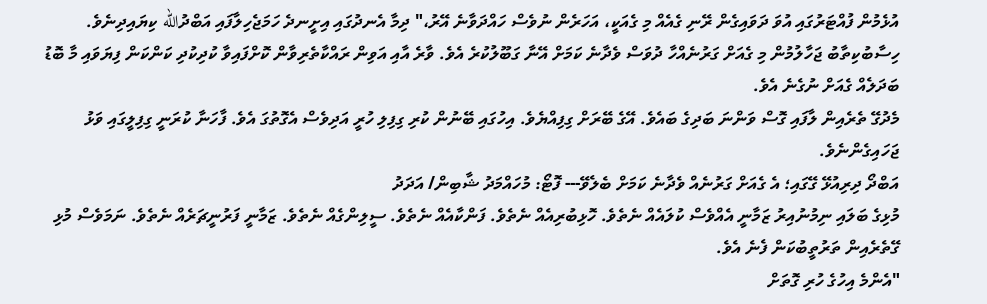އުޅެމުން ފުއްޓަރުގައި އުވަ ދަވައިގެން ރޭނި ގެއެއް މި ގެއަކީ، އަހަރެން ނުވެސް ހައްދަވާނެ އޭރު،" ދިމާ އެނދުގައި އިށީނދެ ހަމަޖެހިލާފައި އަބްދުالله ކިޔައިދިނެވެ.
ހިސާބުކިތާބު ޖަހާލުމުން މި ގެއަށް ގަރުނެއްހާ ދުވަސް ވެދާނެ ކަމަށް އޭނާ ގަބޫލުކުރެ އެވެ. ވާރެ އާއި އަވިން ރައްކާތެރިވާން ކޮށްފައިވާ ކުދިކުދި ކަންކަން ފިޔަވައި މާ ބޮޑު ބަދަލެއް ގެއަށް ނުގެނެ އެވެ.
މެދުގޭ ތެރެއިން ލާފައި ގޮސް ވަންނަ ބަދިގެ ބައެވެ. އޭގެ ބޭރަށް ގިފިއްޔެވެ. އިހުގައި ބޭނުން ކުރި ގިފިލި ހުރީ އަދިވެސް އެގޮތުގަ އެވެ. ފާހަނާ ކުރަނީ ގިފިލީގައި ވަޅު ޖަހައިގެންނެވެ.
އަބްދޯ ދިރިއުޅޭ ގޭގައި؛ އެ ގެއަށް ގަރުނެއް ވެދާނެ ކަމަށް ބެލެވޭ--- ފޮޓޯ: މުހައްމަދު ޝާބިން/ އަދަދު
މުޅިގެ ބަލައި ނިމުނުއިރު ޒަމާނީ އެއްވެސް ކުލައެއް ނެތެވެ. ހޮޅިބުރިއެއް ނެތެވެ. ފަންކާއެއް ނެތެވެ. ސީލިންގެއް ނެތެވެ. ޒަމާނީ ފަރުނީޗަރެއް ނެތެވެ. ނަމަވެސް މުޅި ގޭތެރެއިން ތަރުތީބުކަން ފެނެ އެވެ.
"އެންމެ އިހުގެ ހުރި ގޮތަށް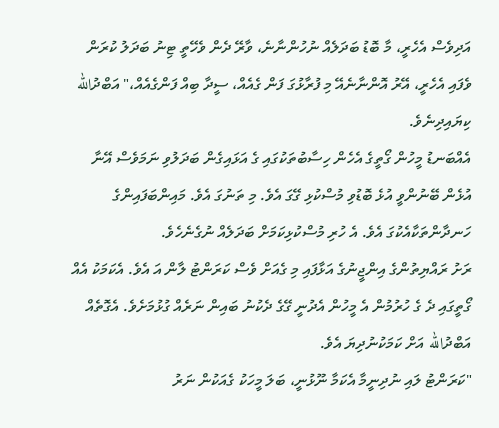އަދިވެސް އެހެރީ، މާ ބޮޑު ބަދަލެއް ނުހުންނާނެ، ވާރޭ ދެން ވެހޭތީ ޓިނު ބަދަލު ކުރަން ވެފައި އެހެރީ، އޭރު އޮންނާނެއޭ މި ފުރާޅުގަ ފަން ގެއެއް، ސީދާ ބިއް ފަންގެއެއް،" އަބްދުالله ކިޔައިދިނެވެ.
އެއްބަނޑު މީހުން ގޯތީގެ އެހެން ހިސާބުތަކުގައި ގެ އަޅައިގެން ބަދަލުވި ނަމަވެސް އޭނާ އުޅެން ބޭނުންވީ އުޅެ ބޮޑުވި މުސްކުޅި ގޭގަ އެވެ. މި ތަނުގަ އެވެ. މައިންބަފައިންގެ ހަނދާންތަކާއެކުގަ އެވެ. އެ ހުރި މުސްކުޅިކަމަށް ބަދަލެއް ނުގެނެހެވެ.
ރަށު ރައްޔިތުންގެ އިންޖީނުގެ އަޅާފައި މި ގެއަށް ވެސް ކަރަންޓު ލާން އަ އެވެ. އެކަމަކު އެއް ގޯތީގައި ދެ ގެ ހުރުމުން އެ މީހުން އެދުނީ ގޭގެ ދެކުނު ބައިން ނަރެއް ގުޅުމަށެވެ. އެގޮތެއް އަބްދުالله އަށް ކަމަކުނުދިޔަ އެވެ.
"ކަރަންޓު ލައި ނުދިނީމާ އެކަމާ ނޫޅުނީ، ބަލަ މީހަކު ގެއަކުން ނަރު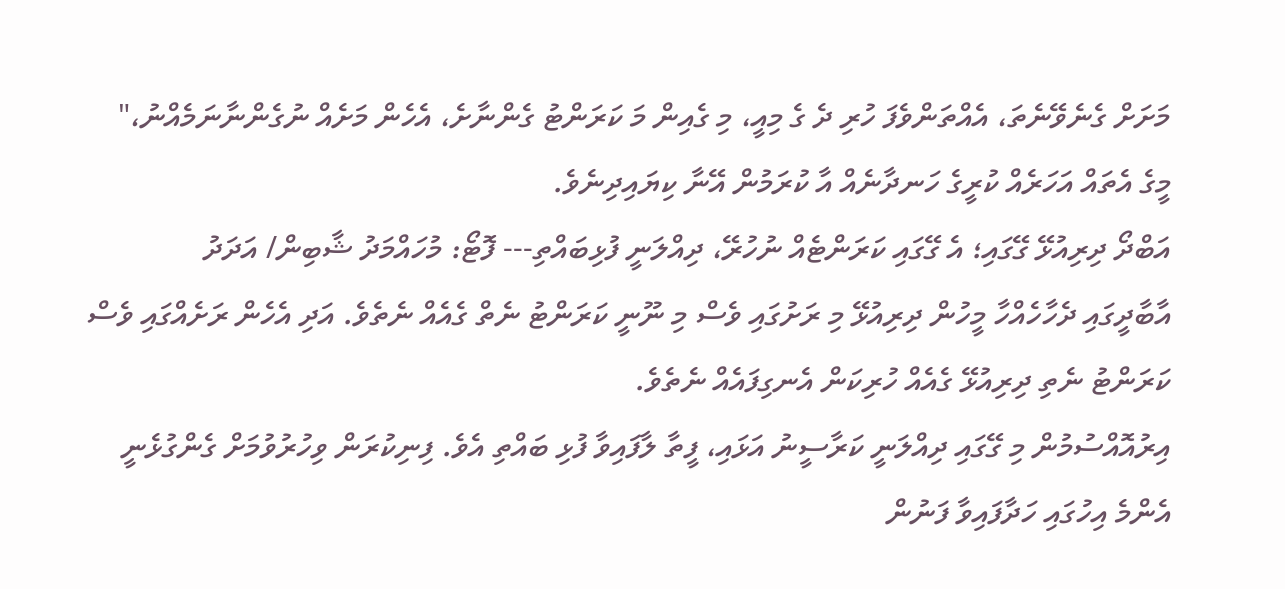މަށަށް ގެނެވޭނެތަ، އެއްތަންވެފަ ހުރި ދެ ގެ މިއީ، މި ގެއިން މަ ކަރަންޓު ގެންނާށެ، އެހެން މަށެއް ނުގެންނާނަމެއްނު،" މީގެ އެތައް އަހަރެއް ކުރީގެ ހަނދާނެއް އާ ކުރަމުން އޭނާ ކިޔައިދިނެވެ.
އަބްދޯ ދިރިއުޅޭ ގޭގައި؛ އެ ގޭގައި ކަރަންޓެއް ނުހުރޭ، ދިއްލަނީ ފުޅިބައްތި--- ފޮޓޯ: މުހައްމަދު ޝާބިން/ އަދަދު
އާބާދީގައި ދެހާހެއްހާ މީހުން ދިރިއުޅޭ މި ރަށުގައި ވެސް މި ނޫނީ ކަރަންޓު ނެތް ގެއެއް ނެތެވެ. އަދި އެހެން ރަށެއްގައި ވެސް ކަރަންޓު ނެތި ދިރިއުޅޭ ގެއެއް ހުރިކަން އެނގިފައެއް ނެތެވެ.
އިރުއޮއްސުމުން މި ގޭގައި ދިއްލަނީ ކަރާސީނު އަޅައި، ފީތާ ލާފައިވާ ފުޅި ބައްތި އެވެ. ފިނިކުރަން ވިހުރުވުމަށް ގެންގުޅެނީ އެންމެ އިހުގައި ހަދާފައިވާ ފަނުން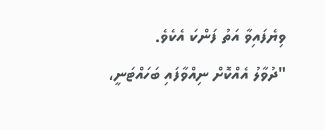ވިޔެފައިވާ އަތު ފަންކަ އެކެވެ.
"ދުވާލު އެއްކޮށް ނިއްވާފައި ބަހައްޓަނީ،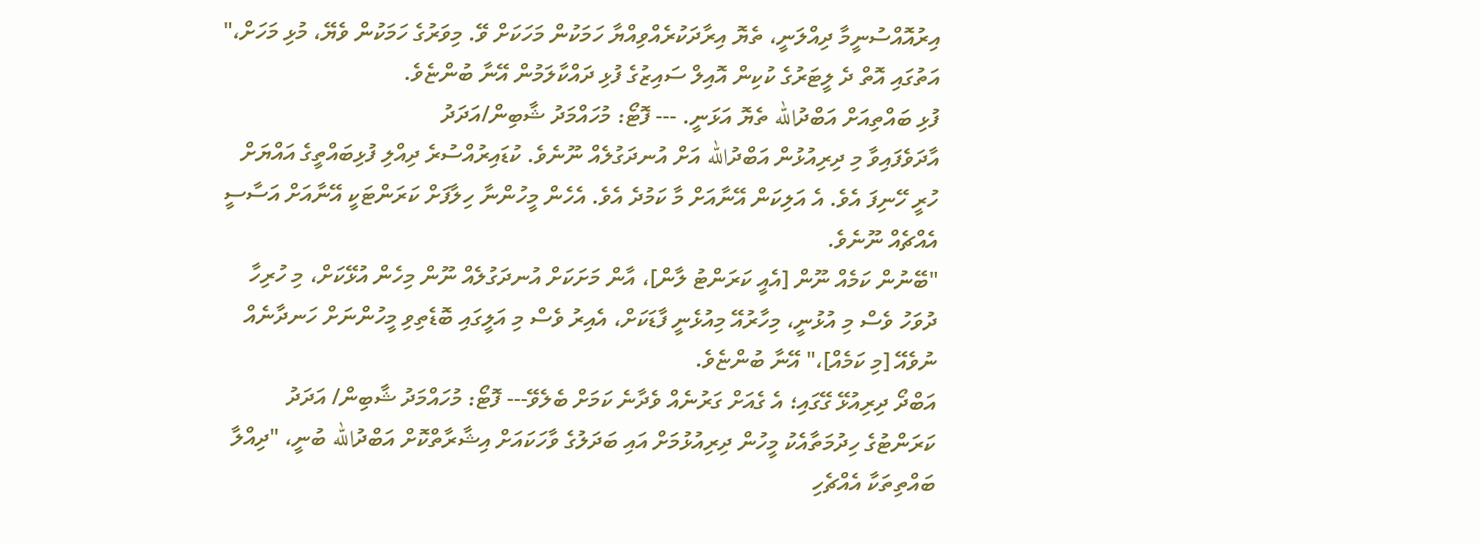އިރުއޮއްސުނީމާ ދިއްލަނީ، ތެޔޮ އިރާދަކުރެއްވިއްޔާ ހަމަކުން މަހަކަށް ވޭ. މިވަރުގެ ހަމަކުން ވެޔޭ، މުޅި މަހަށް،" އަތުގައި އޮތް ދެ ލީޓަރުގެ ކުކިން އޮއިލް ސައިޒުގެ ފުޅި ދައްކާލަމުން އޭނާ ބުންޏެވެ.
ފުޅި ބައްތިއަށް އަބްދުالله ތެޔޮ އަޅަނީ. --- ފޮޓޯ: މުހައްމަދު ޝާބިން/އަދަދު
އާދަވެފައިވާ މި ދިރިއުޅުން އަބްދުالله އަށް އުނދަގުލެއް ނޫނެވެ. ކުޑައިރުއްސުރެ ދިއްލި ފުޅިބައްތީގެ އައްޔަށް ހުރީ ހޭނިފަ އެވެ. އެ އަލިކަން އޭނާއަށް މާ ކަމުދެ އެވެ. އެހެން މީހުންނާ ހިލާފަށް ކަރަންޓަކީ އޭނާއަށް އަސާސީ އެއްޗެއް ނޫނެވެ.
"ބޭނުން ކަމެއް ނޫން [އެއީ ކަރަންޓު ލާން]، އާން މަށަކަށް އުނދަގުލެއް ނޫން މިހެން އުޅޭކަށް، މި ހުރިހާ ދުވަހު ވެސް މި އުޅުނީ، މިހާރުއޭ މިއުޅެނީ ފާޑަކަށް، އެއިރު ވެސް މި އަލީގައި ބޮޑެތިވި މީހުންނަށް ހަނދާނެއް ނުވެއޭ [މި ކަމެއް]،" އޭނާ ބުންޏެވެ.
އަބްދޯ ދިރިއުޅޭ ގޭގައި؛ އެ ގެއަށް ގަރުނެއް ވެދާނެ ކަމަށް ބެލެވޭ--- ފޮޓޯ: މުހައްމަދު ޝާބިން/ އަދަދު
ކަރަންޓުގެ ހިދުމަތާއެކު މީހުން ދިރިއުޅުމަށް އައި ބަދަލުގެ ވާހަކައަށް އިޝާރާތްކޮށް އަބްދުالله ބުނީ، "ދިއްލާ ބައްތިތަކާ އެއްޗެހި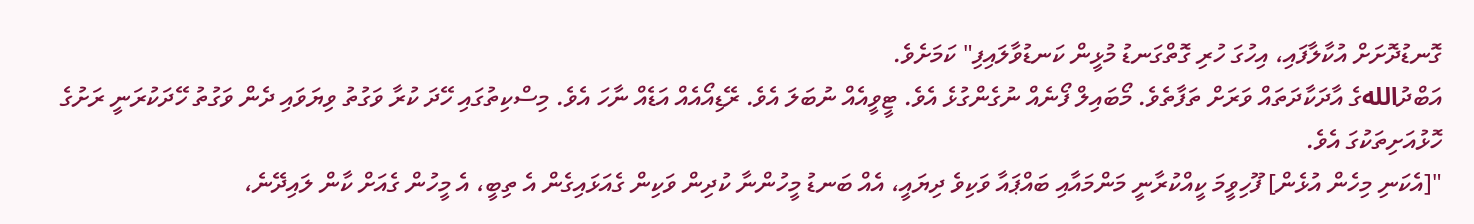ގޮނޑުދޮށަށް އުކާލާފައި، އިހުގަ ހުރި ގޮތްގަނޑު މުޅީން ކަނޑުވާލައިފި" ކަމަށެވެ.
އަބްދުاللهގެ އާދަކާދަތައް ވަރަށް ތަފާތެވެ. މޯބައިލް ފޯނެއް ނުގެންގުޅެ އެވެ. ޓީވީއެއް ނުބަލަ އެވެ. ރޭޑިއޯއެއް އަޑެއް ނާހަ އެވެ. މިސްކިތުގައި ހޭދަ ކުރާ ވަގުތު ވިޔަވައި ދެން ވަގުތު ހޭދަކުރަނީ ރަށުގެ ހޮޅުއަށިތަކުގަ އެވެ.
"[އެކަނި މިހެން އުޅެން] ފޫހިވީމަ ކީއްކުރާނީ މަންމައާއި ބައްޕައާ ވަކިވެ ދިޔައީ، އެއް ބަނޑު މީހުންނާ ކުދިން ވަކިން ގެއަޅައިގެން އެ ތިބީ، އެ މީހުން ގެއަށް ކާން ލައިދޭނެ،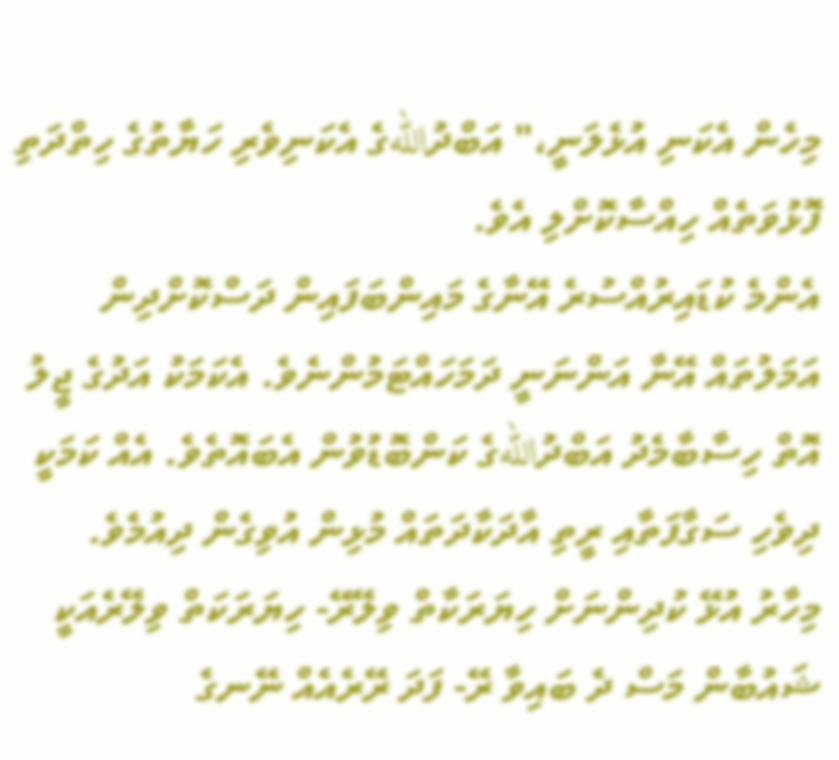މިހެން އެކަނި އުޅެލަނީ،" އަބްދުاللهގެ އެކަނިވެރި ހަޔާތުގެ ހިތްދަތި ފޮޅުވަތެއް ހިއްސާކޮށްލި އެވެ.
އެންމެ ކުޑައިރުއްސުރެ އޭނާގެ މައިންބަފައިން ދަސްކޮށްދިން އަމަލުތައް އޭނާ އަންނަނީ ދަމަހައްޓަމުންނެވެ. އެކަމަކު އަދުގެ ޖީލު އޮތް ހިސާބާމެދު އަބްދުاللهގެ ކަންބޮޑުވުން އެބައޮތެވެ. އެއް ކަމަކީ ދިވެހި ސަގާފަތާއި ރީތި އާދަކާދަތައް މުޅިން އުވިގެން ދިއުމެވެ. މިހާރު އުޅޭ ކުދިންނަށް ހިޔަރަކާތް ވިލޭރޭ- ހިޔަރަކަތް ވިލޭރެއަކީ ޝައުބާން މަސް ދެ ބައިވާ ރޭ- ފަދަ ރޭރެއެއް ނޭނގެ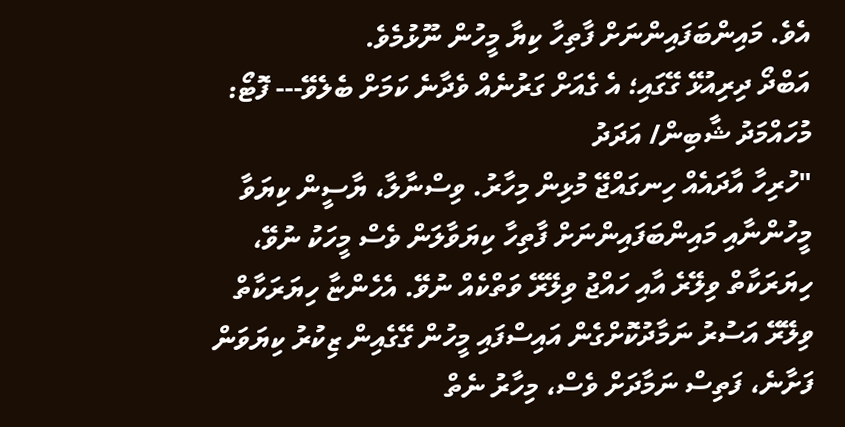އެވެ. މައިންބަފައިންނަށް ފާތިހާ ކިޔާ މީހުން ނޫޅުމެވެ.
އަބްދޯ ދިރިއުޅޭ ގޭގައި؛ އެ ގެއަށް ގަރުނެއް ވެދާނެ ކަމަށް ބެލެވޭ--- ފޮޓޯ: މުހައްމަދު ޝާބިން/ އަދަދު
"ހުރިހާ އާދައެއް ހިނގައްޖޭ މުޅިން މިހާރު. ވިސްނާލާ، ޔާސީން ކިޔަވާ މީހުންނާއި މައިންބަފައިންނަށް ފާތިހާ ކިޔަވާލަން ވެސް މީހަކު ނުވޭ، ހިޔަރަކާތް ވިލޭރެ އާއި ހައްޖު ވިލޭރޭ ވަތްކެއް ނުވޭ. އެހެންޏާ ހިޔަރަކާތް ވިލޭރޭ އަސުރު ނަމާދުކޮށްގެން އައިސްފައި މީހުން ގޭގެއިން ޒިކުރު ކިޔަވަން ފަށާނެ، ފަތިސް ނަމާދަށް ވެސް، މިހާރު ނެތް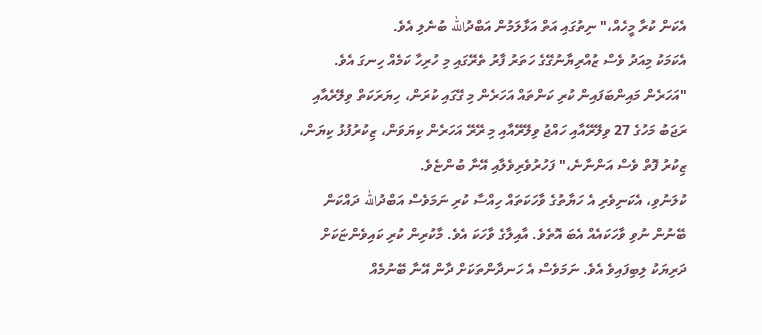އެކަން ކުރާ މީހެއް،" ނިތުގައި އަތް އަޅާލަމުން އަބްދުالله ބުނެލި އެވެ.
އެކަމަކު މިއަދު ވެސް ޒުއްރިޔާނުގޭގެ ހަތަރު ފާރު ތެރޭގައި މި ހުރިހާ ކަމެއް ހިނގަ އެވެ.
"އަހަރެން މައިންބަފައިން ކުރި ކަންތައް އަހަރެން މި ގޭގައި ކުރަން، ހިޔަރަކަތް ވިލޭރެއާއި ރަޖަބު މަހުގެ 27 ވިލޭރޭއާއި ހައްޖު ވިލޭރޭއާއި މި ރޭރޭ އަހަރެން ކިޔަވަން، ޒިކުރުފުޅު ކިޔަން، ޒިކުރު ފޮތް ވެސް އަންނާނެ،" ފަހުރުވެރިވެލާއި އޭނާ ބުންޏެވެ.
ކުލަނުވި، އެކަނިވެރި އެ ހަޔާތުގެ ވާހަކަތައް ހިއްސާ ކުރި ނަމަވެސް އަބްދުالله ދައްކަން ބޭނުން ނުވި ވާހަކައެއް އެބަ އޮތެވެ. އާއިލާގެ ވާހަކަ އެވެ. މާކުރިން ކުރި ކައިވެންޏަކަށް ދަރިޔަކު ލިބިފައިވެ އެވެ. ނަމަވެސް އެ ހަނދާންތަކަށް ދާން އޭނާ ބޭނުމެއް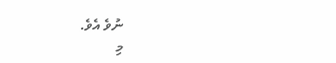ނުވެ އެވެ.
މި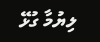ލިޔުމާ ގުޅޭ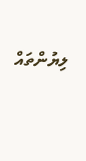ލިޔުންތައް